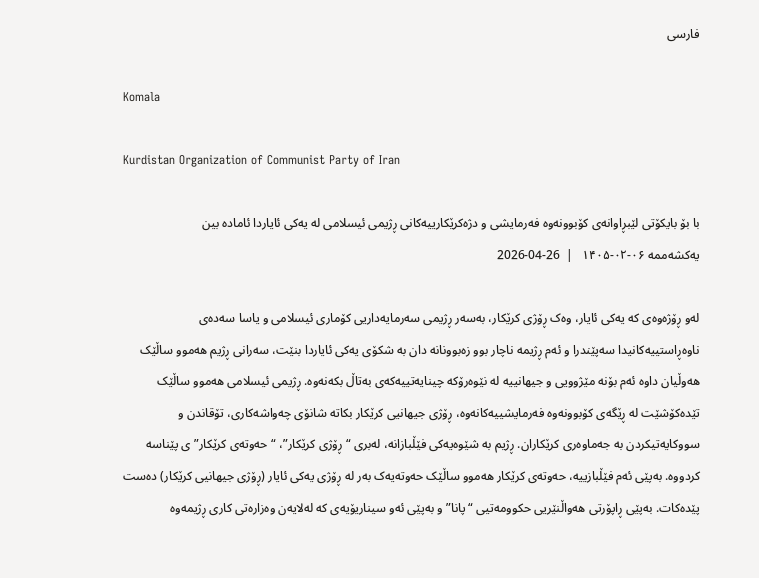فارسی

Komala

Kurdistan Organization of Communist Party of Iran

با بۆ بایکۆتی لێبڕاوانەی کۆبوونەوە فەرمایشی و دژەکرێکارییەکانی ڕژیمی ئیسلامی لە یەکی ئایاردا ئامادە بین
یەکشەممە ۰۶-۰۲-۱۴۰۵   |  26-04-2026

لەو ڕۆژەوەی کە یەکی ئایار، وەک ڕۆژی کرێکار، بەسەر ڕژیمی سەرمایەداریی کۆماری ئیسلامی و یاسا سەدەی ناوەڕاستییەکانیدا سەپێندرا و ئەم ڕژیمە ناچار بوو زەبوونانە دان بە شکۆی یەکی ئایاردا بنێت، سەرانی ڕژیم هەموو ساڵێک هەوڵیان داوە ئەم بۆنە مێژوویی و جیهانییە لە نێوەرۆکە چینایەتییەکەی بەتاڵ بکەنەوە. ڕژیمی ئیسلامی هەموو ساڵێک تێدەکۆشێت لە ڕێگەی کۆبوونەوە فەرمایشییەکانەوە، ڕۆژی جیهانیی کرێکار بکاتە شانۆی چەواشەکاری، تۆقاندن و سووکایەتیکردن بە جەماوەری کرێکاران. ڕژیم بە شێوەیەکی فێڵبازانە، لەبری “ڕۆژی کرێکار”، “حەوتەی کرێکار”ی پێناسە کردووە. بەپێی ئەم فێڵبازییە، حەوتەی کرێکار هەموو ساڵێک حەوتەیەک بەر لە ڕۆژی یەکی ئایار (ڕۆژی جیهانیی کرێکار) دەست پێدەکات. بەپێی ڕاپۆرتی هەواڵنێریی حکوومەتیی “پانا” و بەپێی ئەو سیناریۆیەی کە لەلایەن وەزارەتی کاری ڕژیمەوە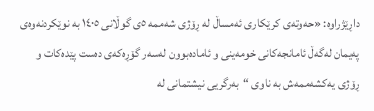داڕێژراوە: «حەوتەی کرێکاری ئەمساڵ لە ڕۆژی شەممە ٥ی گوڵانی ١٤٠٥ بە نوێکردنەوەی پەیمان لەگەڵ ئامانجەکانی خومەینی و ئامادەبوون لەسەر گۆڕەکەی دەست پێدەکات و ڕۆژی یەکشەممەش بە ناوی “بەرگریی نیشتمانی لە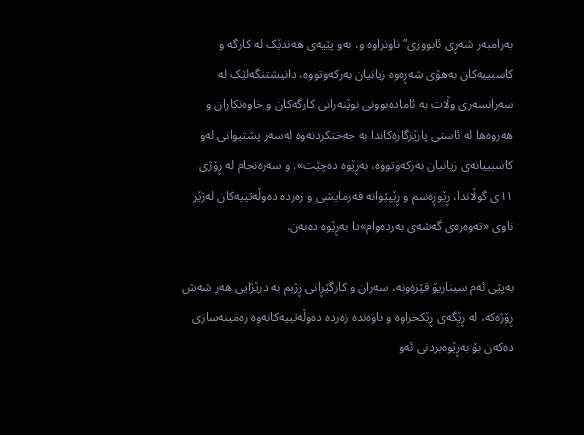بەرامبەر شەڕی ئابووری” ناونراوە و، بەو پێیەی هەندێک لە کارگە و کاسبییەکان بەهۆی شەڕەوە زیانیان بەرکەوتووە، دانیشتنگەلێک لە سەرانسەری وڵات بە ئامادەبوونی نوێنەرانی کارگەکان و خاوەنکاران و هەروەها لە ئاستی پارێزگارەکاندا بە جەختکردنەوە لەسەر پشتیوانی لەو کاسبییانەی زیانیان بەرکەوتووە، بەڕێوە دەچێت». و سەرەنجام لە ڕۆژی ١١ی گوڵاندا، ڕێوڕەسم و ڕێپێوانە فەرمایشی و زەردە دەوڵەتییەکان لەژێر ناوی «تەوەرەی گەشەی بەردەوام»دا بەڕێوە دەبەن.

بەپێی ئەم سیناریۆ قێزەونە، سەران و کارگێڕانی ڕژیم بە درێژایی هەر شەش ڕۆژەکە، لە ڕێگەی ڕێکخراوە و ناوەندە زەردە دەوڵەتییەکانەوە زەمینەسازی دەکەن بۆ بەڕێوەبردنی ئەو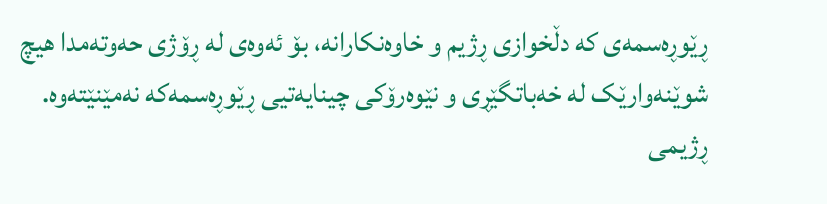ڕێوڕەسمەی کە دڵخوازی ڕژیم و خاوەنکارانە، بۆ ئەوەی لە ڕۆژی حەوتەمدا هیچ شوێنەوارێک لە خەباتگێڕی و نێوەرۆکی چینایەتیی ڕێوڕەسمەکە نەمێنێتەوە. ڕژیمی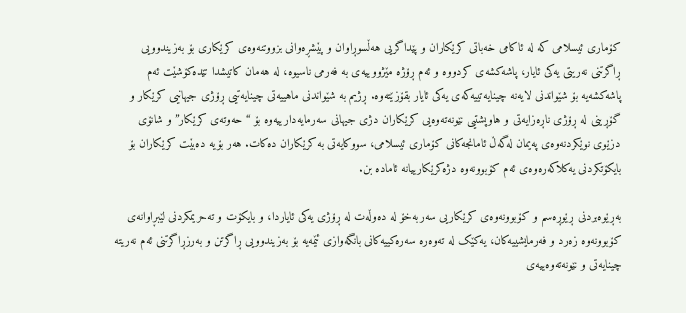کۆماری ئیسلامی کە لە ئاکامی خەباتی کرێکاران و پێداگریی هەڵسوڕاوان و پێشڕەوانی بزووتنەوەی کرێکاری بۆ بەزیندوویی ڕاگرتنی نەریتی یەکی ئایار، پاشەکشەی کردووە و ئەم ڕۆژە مێژووییەی بە فەرمی ناسیوە، لە هەمان کاتیشدا تێدەکۆشێت ئەم پاشەکشەیە بۆ شێواندنی لایەنە چینایەتییەکەی یەکی ئایار بقۆزێتەوە. ڕژیم بە شێواندنی ماهییەتی چینایەتیی ڕۆژی جیهانیی کرێکار و گۆڕینی لە ڕۆژی ناڕەزایەتی و هاوپشتیی نێونەتەوەیی کرێکاران دژی جیهانی سەرمایەدارییەوە بۆ “حەوتەی کرێکار” و شانۆی دزێوی نوێکردنەوەی پەیمان لەگەڵ ئامانجەکانی کۆماری ئیسلامی، سووکایەتی بە کرێکاران دەکات. هەر بۆیە دەبێت کرێکاران بۆ بایکۆتکردنی یەکلاکەرەوەی ئەم کۆبوونەوە دژەکرێکارییانە ئامادە بن.

بەڕێوەبردنی ڕێوڕەسم و کۆبوونەوەی کرێکاریی سەربەخۆ لە دەوڵەت لە ڕۆژی یەکی ئایاردا، و بایکۆت و تەحریمکردنی لێبڕاوانەی کۆبوونەوە زەرد و فەرمایشییەکان، یەکێک لە تەوەرە سەرەکییەکانی بانگەوازی ئێمەیە بۆ بەزیندوویی ڕاگرتن و بەرزڕاگرتنی ئەم نەریتە چینایەتی و نێونەتەوەییەی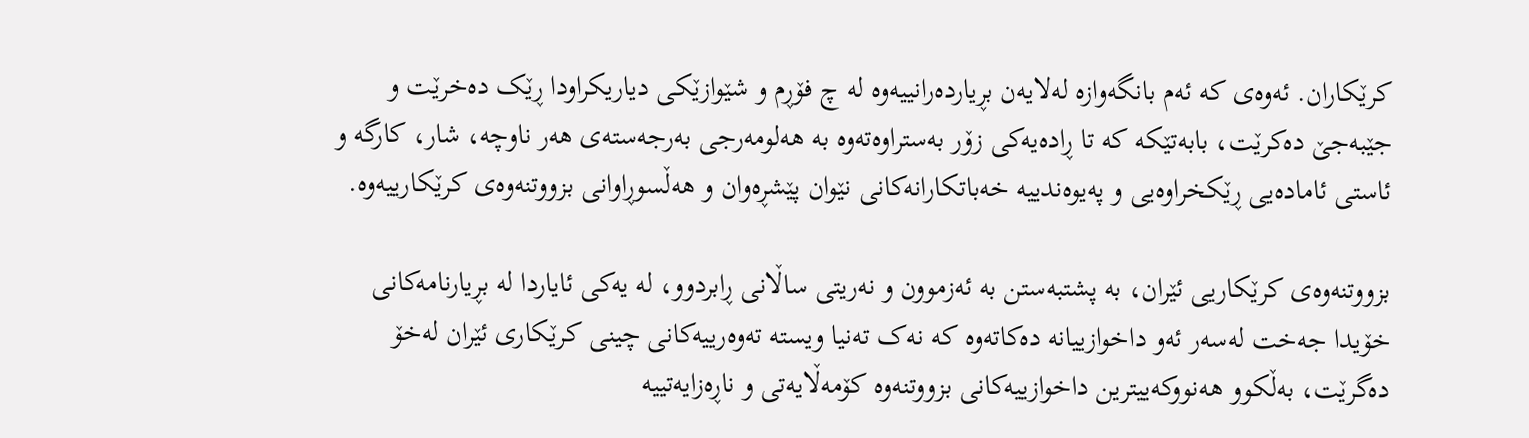کرێکاران. ئەوەی کە ئەم بانگەوازە لەلایەن بڕیاردەرانییەوە لە چ فۆڕم و شێوازێکی دیاریکراودا ڕێک دەخرێت و جێبەجێ دەکرێت، بابەتێکە کە تا ڕادەیەکی زۆر بەستراوەتەوە بە هەلومەرجی بەرجەستەی هەر ناوچە، شار، کارگە و ئاستی ئامادەیی ڕێکخراوەیی و پەیوەندییە خەباتکارانەکانی نێوان پێشڕەوان و هەڵسوڕاوانی بزووتنەوەی کرێکارییەوە.

بزووتنەوەی کرێکاریی ئێران، بە پشتبەستن بە ئەزموون و نەریتی ساڵانی ڕابردوو، لە یەکی ئایاردا لە بڕیارنامەکانی خۆیدا جەخت لەسەر ئەو داخوازییانە دەکاتەوە کە نەک تەنیا ویستە تەوەرییەکانی چینی کرێکاری ئێران لەخۆ دەگرێت، بەڵکوو هەنووکەییترین داخوازییەکانی بزووتنەوە کۆمەڵایەتی و ناڕەزایەتییە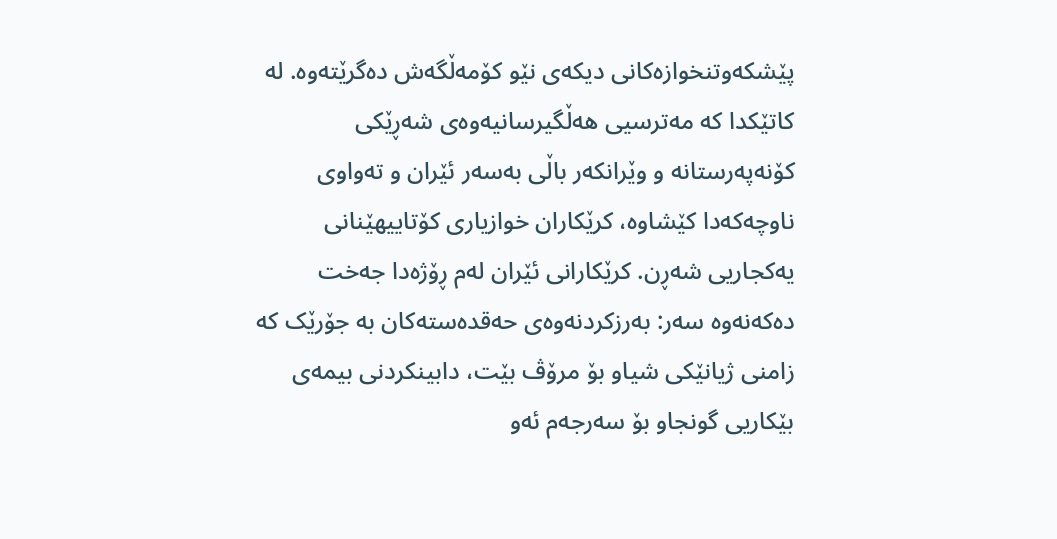پێشکەوتنخوازەکانی دیکەی نێو کۆمەڵگەش دەگرێتەوە. لە کاتێکدا کە مەترسیی هەڵگیرسانیەوەی شەڕێکی کۆنەپەرستانە و وێرانکەر باڵی بەسەر ئێران و تەواوی ناوچەکەدا کێشاوە، کرێکاران خوازیاری کۆتاییهێنانی یەکجاریی شەڕن. کرێکارانی ئێران لەم ڕۆژەدا جەخت دەکەنەوە سەر: بەرزکردنەوەی حەقدەستەکان بە جۆرێک کە زامنی ژیانێکی شیاو بۆ مرۆڤ بێت، دابینکردنی بیمەی بێکاریی گونجاو بۆ سەرجەم ئەو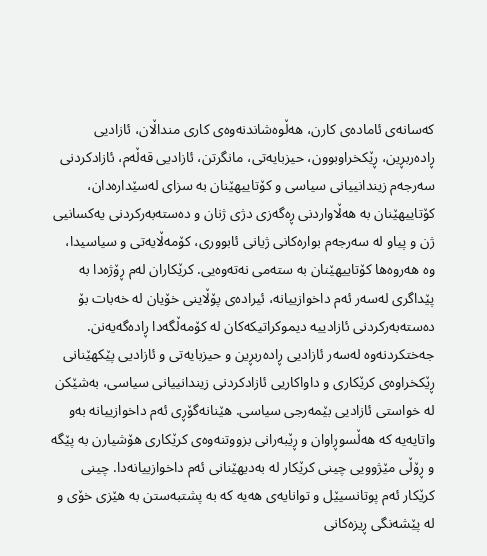کەسانەی ئامادەی کارن، هەڵوەشاندنەوەی کاری منداڵان، ئازادیی ڕادەربڕین، ڕێکخراوبوون، حیزبایەتی، مانگرتن، ئازادیی قەڵەم، ئازادکردنی سەرجەم زیندانییانی سیاسی و کۆتاییهێنان بە سزای لەسێدارەدان، کۆتاییهێنان بە هەڵاواردنی ڕەگەزی دژی ژنان و دەستەبەرکردنی یەکسانیی ژن و پیاو لە سەرجەم بوارەکانی ژیانی ئابووری، کۆمەڵایەتی و سیاسیدا، وە هەروەها کۆتاییهێنان بە ستەمی نەتەوەیی. کرێکاران لەم ڕۆژەدا بە پێداگری لەسەر ئەم داخوازییانە، ئیرادەی پۆڵاینی خۆیان لە خەبات بۆ دەستەبەرکردنی ئازادییە دیموکراتیکەکان لە کۆمەڵگەدا ڕادەگەیەنن. جەختکردنەوە لەسەر ئازادیی ڕادەربڕین و حیزبایەتی و ئازادیی پێکهێنانی ڕێکخراوەی کرێکاری و داواکاریی ئازادکردنی زیندانییانی سیاسی، بەشێکن لە خواستی ئازادیی بێمەرجی سیاسی. هێنانەگۆڕی ئەم داخوازییانە بەو واتایەیە کە هەڵسوڕاوان و ڕێبەرانی بزووتنەوەی کرێکاری هۆشیارن بە پێگە و ڕۆڵی مێژوویی چینی کرێکار لە بەدیهێنانی ئەم داخوازییانەدا. چینی کرێکار ئەم پوتانسیێل و توانایەی هەیە کە بە پشتبەستن بە هێزی خۆی و لە پێشەنگی ڕیزەکانی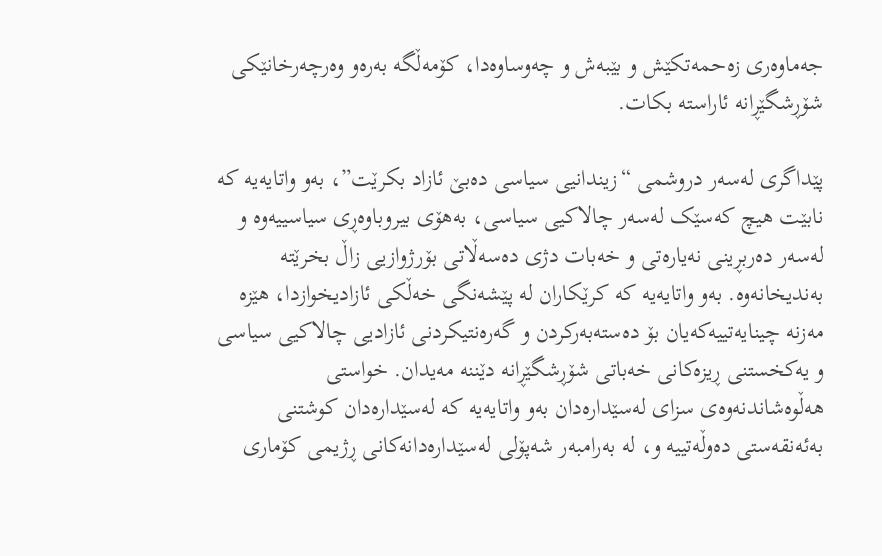جەماوەری زەحمەتکێش و بێبەش و چەوساوەدا، کۆمەڵگە بەرەو وەرچەرخانێکی شۆڕشگێڕانە ئاراستە بکات.

پێداگری لەسەر دروشمی “زیندانیی سیاسی دەبێ ئازاد بکرێت”، بەو واتایەیە کە نابێت هیچ کەسێک لەسەر چالاکیی سیاسی، بەهۆی بیروباوەڕی سیاسییەوە و لەسەر دەربڕینی نەیارەتی و خەبات دژی دەسەڵاتی بۆرژوازیی زاڵ بخرێتە بەندیخانەوە. بەو واتایەیە کە کرێکاران لە پێشەنگی خەڵکی ئازادیخوازدا، هێزە مەزنە چینایەتییەکەیان بۆ دەستەبەرکردن و گەرەنتیکردنی ئازادیی چالاکیی سیاسی و یەکخستنی ڕیزەکانی خەباتی شۆڕشگێڕانە دێننە مەیدان. خواستی هەڵوەشاندنەوەی سزای لەسێدارەدان بەو واتایەیە کە لەسێدارەدان کوشتنی بەئەنقەستی دەوڵەتییە و، لە بەرامبەر شەپۆلی لەسێدارەدانەکانی ڕژیمی کۆماری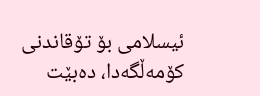ئیسلامی بۆ تۆقاندنی کۆمەڵگەدا، دەبێت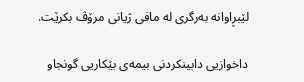لێبڕاوانە بەرگری لە مافی ژیانی مرۆڤ بکرێت.

داخوازیی دابینکردنی بیمەی بێکاریی گونجاو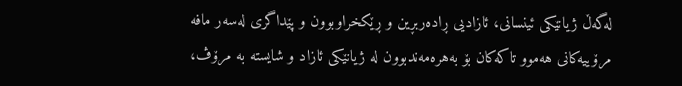لەگەڵ ژیانێکی ئینسانی، ئازادیی ڕادەربڕین و ڕێکخراوبوون و پێداگری لەسەر مافە مرۆییەکانی هەموو تاکەکان بۆ بەهرەمەندبوون لە ژیانێکی ئازاد و شایستە بە مرۆڤ،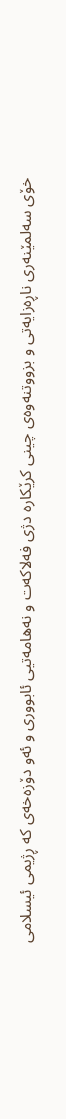خۆی سەلمێنەری ناڕەزایەتی و بزووتنەوەی چینی کرێکارە دژی فەلاکەت و نەهامەتیی ئابووری و ئەو دۆزەخەی کە ڕژیمی ئیسلامی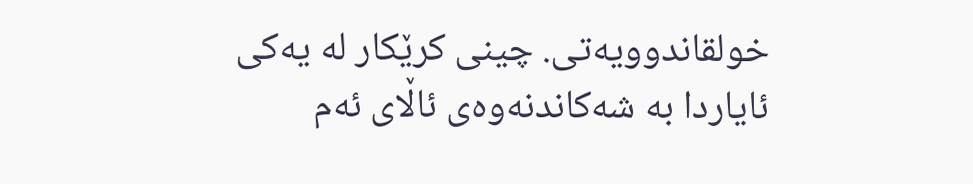خولقاندوویەتی. چینی کرێکار لە یەکی ئایاردا بە شەکاندنەوەی ئاڵای ئەم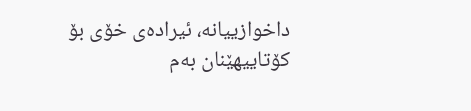داخوازییانە، ئیرادەی خۆی بۆ کۆتاییهێنان بەم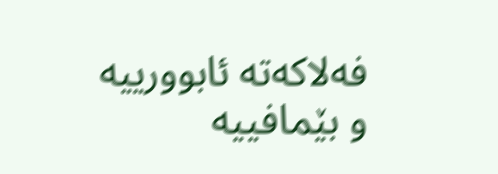فەلاکەتە ئابوورییە و بێمافییە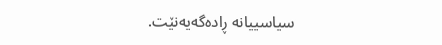سیاسییانە ڕادەگەیەنێت.